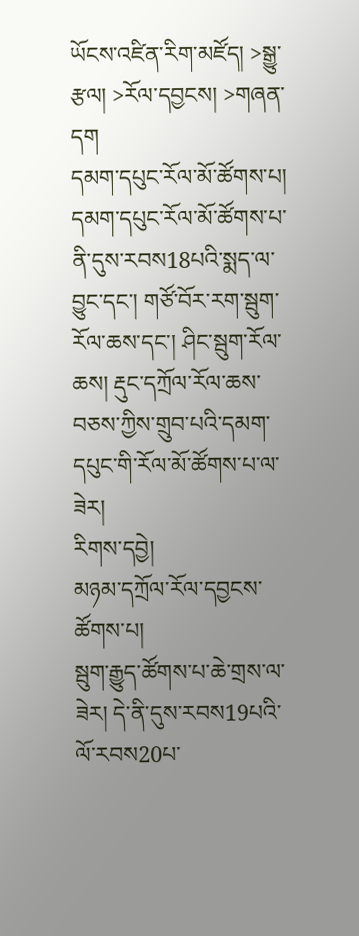ཡོངས་འཛིན་རིག་མཛོད། >སྒྱུ་རྩལ། >རོལ་དབྱངས། >གཞན་དག
དམག་དཔུང་རོལ་མོ་ཚོགས་པ།
དམག་དཔུང་རོལ་མོ་ཚོགས་པ་ནི་དུས་རབས18པའི་སྨད་ལ་བྱུང་དང་། གཙོ་བོར་རག་སྦུག་རོལ་ཆས་དང་། ཤིང་སྦུག་རོལ་ཆས། རྡུང་དཀྲོལ་རོལ་ཆས་བཅས་ཀྱིས་གྲུབ་པའི་དམག་དཔུང་གི་རོལ་མོ་ཚོགས་པ་ལ་ཟེར།
རིགས་དབྱེ།
མཉམ་དཀྲོལ་རོལ་དབྱངས་ཚོགས་པ།
སྦུག་རྒྱུད་ཚོགས་པ་ཆེ་གྲས་ལ་ཟེར། དེ་ནི་དུས་རབས19པའི་ལོ་རབས20པ་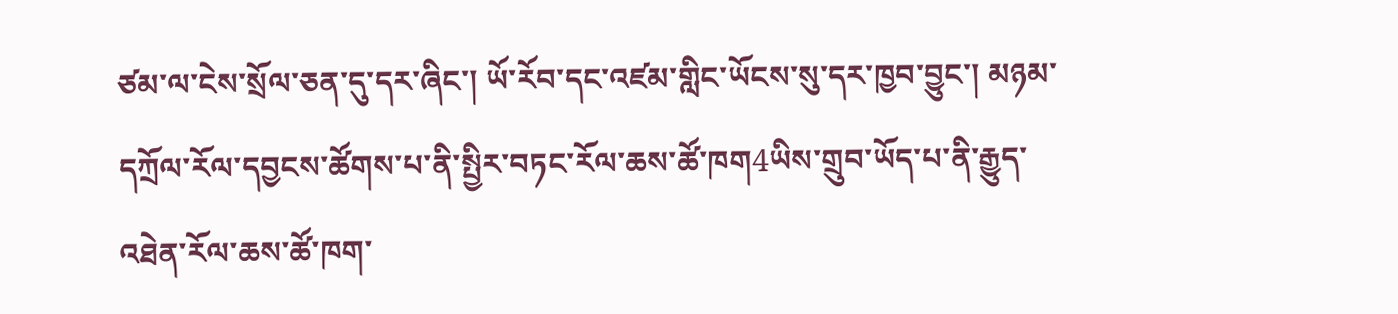ཙམ་ལ་ངེས་སྲོལ་ཅན་དུ་དར་ཞིང་། ཡོ་རོབ་དང་འཛམ་གླིང་ཡོངས་སུ་དར་ཁྱབ་བྱུང་། མཉམ་དཀྲོལ་རོལ་དབྱངས་ཚོགས་པ་ནི་སྤྱིར་བཏང་རོལ་ཆས་ཚོ་ཁག4ཡིས་གྲུབ་ཡོད་པ་ནི་རྒྱུད་འཐེན་རོལ་ཆས་ཚོ་ཁག་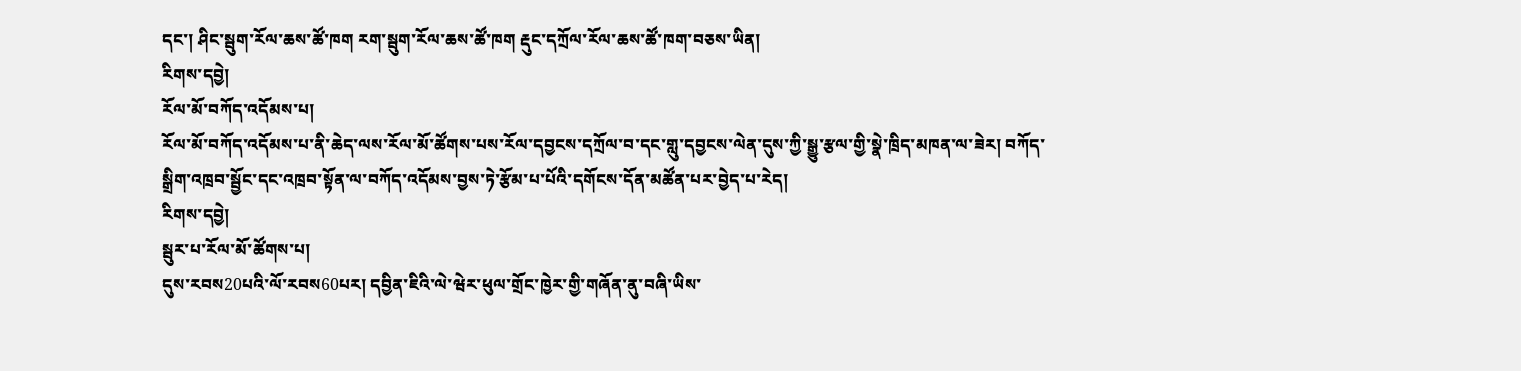དང་། ཤིང་སྦུག་རོལ་ཆས་ཚོ་ཁག རག་སྦུག་རོལ་ཆས་ཚོ་ཁག རྡུང་དཀྲོལ་རོལ་ཆས་ཚོ་ཁག་བཅས་ཡིན།
རིགས་དབྱེ།
རོལ་མོ་བཀོད་འདོམས་པ།
རོལ་མོ་བཀོད་འདོམས་པ་ནི་ཆེད་ལས་རོལ་མོ་ཚོགས་པས་རོལ་དབྱངས་དཀྲོལ་བ་དང་གླུ་དབྱངས་ལེན་དུས་ཀྱི་སྒྱུ་རྩལ་གྱི་སྣེ་ཁྲིད་མཁན་ལ་ཟེར། བཀོད་སྒྲིག་འཁྲབ་སྦྱོང་དང་འཁྲབ་སྟོན་ལ་བཀོད་འདོམས་བྱས་ཏེ་རྩོམ་པ་པོའི་དགོངས་དོན་མཚོན་པར་བྱེད་པ་རེད།
རིགས་དབྱེ།
སྦུར་པ་རོལ་མོ་ཚོགས་པ།
དུས་རབས20པའི་ལོ་རབས60པར། དབྱིན་ཇིའི་ལེ་ཝེར་ཕུལ་གྲོང་ཁྱེར་གྱི་གཞོན་ནུ་བཞི་ཡིས་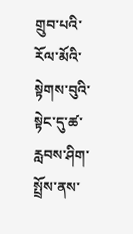གྲུབ་པའི་རོལ་མོའི་སྟེགས་བུའི་སྟེང་དུ་ཚ་རླབས་ཤིག་སྤྲོས་ནས་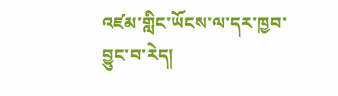འཛམ་གླིང་ཡོངས་ལ་དར་ཁྱབ་བྱུང་བ་རེད།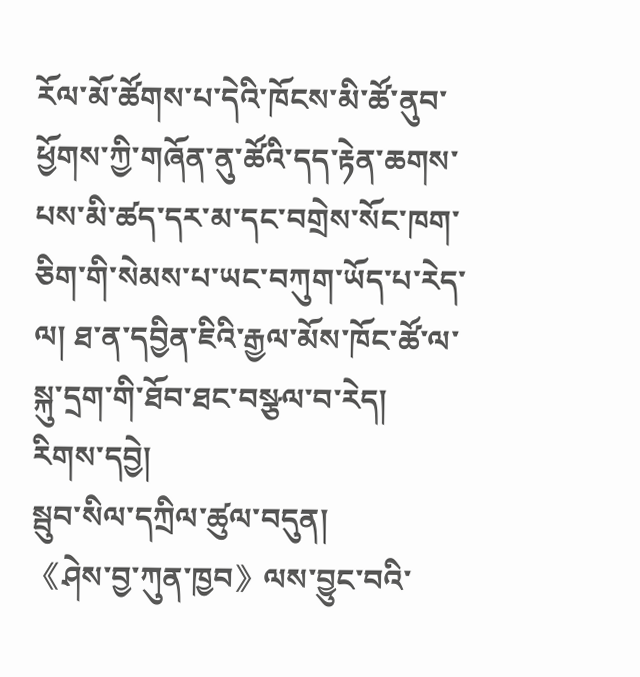རོལ་མོ་ཚོགས་པ་དེའི་ཁོངས་མི་ཚོ་ནུབ་ཕྱོགས་ཀྱི་གཞོན་ནུ་ཚོའི་དད་རྟེན་ཆགས་པས་མི་ཚད་དར་མ་དང་བགྲེས་སོང་ཁག་ཅིག་གི་སེམས་པ་ཡང་བཀུག་ཡོད་པ་རེད་ལ། ཐ་ན་དབྱིན་ཇིའི་རྒྱལ་མོས་ཁོང་ཚོ་ལ་སྐུ་དྲག་གི་ཐོབ་ཐང་བསྩལ་བ་རེད།
རིགས་དབྱེ།
སྦུབ་སིལ་དཀྲིལ་ཚུལ་བདུན།
《ཤེས་བྱ་ཀུན་ཁྱབ》ལས་བྱུང་བའི་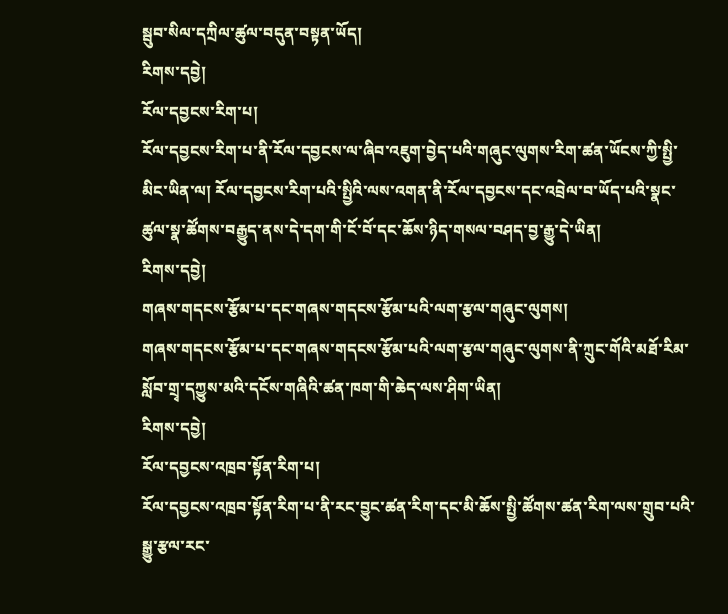སྦུབ་སིལ་དཀྲིལ་ཚུལ་བདུན་བསྟན་ཡོད།
རིགས་དབྱེ།
རོལ་དབྱངས་རིག་པ།
རོལ་དབྱངས་རིག་པ་ནི་རོལ་དབྱངས་ལ་ཞིབ་འཇུག་བྱེད་པའི་གཞུང་ལུགས་རིག་ཚན་ཡོངས་ཀྱི་སྤྱི་མིང་ཡིན་ལ། རོལ་དབྱངས་རིག་པའི་སྤྱིའི་ལས་འགན་ནི་རོལ་དབྱངས་དང་འབྲེལ་བ་ཡོད་པའི་སྣང་ཚུལ་སྣ་ཚོགས་བརྒྱུད་ནས་དེ་དག་གི་ངོ་བོ་དང་ཆོས་ཉིད་གསལ་བཤད་བྱ་རྒྱུ་དེ་ཡིན།
རིགས་དབྱེ།
གཞས་གདངས་རྩོམ་པ་དང་གཞས་གདངས་རྩོམ་པའི་ལག་རྩལ་གཞུང་ལུགས།
གཞས་གདངས་རྩོམ་པ་དང་གཞས་གདངས་རྩོམ་པའི་ལག་རྩལ་གཞུང་ལུགས་ནི་ཀྲུང་གོའི་མཐོ་རིམ་སློབ་གྲྭ་དཀྱུས་མའི་དངོས་གཞིའི་ཚན་ཁག་གི་ཆེད་ལས་ཤིག་ཡིན།
རིགས་དབྱེ།
རོལ་དབྱངས་འཁྲབ་སྟོན་རིག་པ།
རོལ་དབྱངས་འཁྲབ་སྟོན་རིག་པ་ནི་རང་བྱུང་ཚན་རིག་དང་མི་ཆོས་སྤྱི་ཚོགས་ཚན་རིག་ལས་གྲུབ་པའི་སྒྱུ་རྩལ་རང་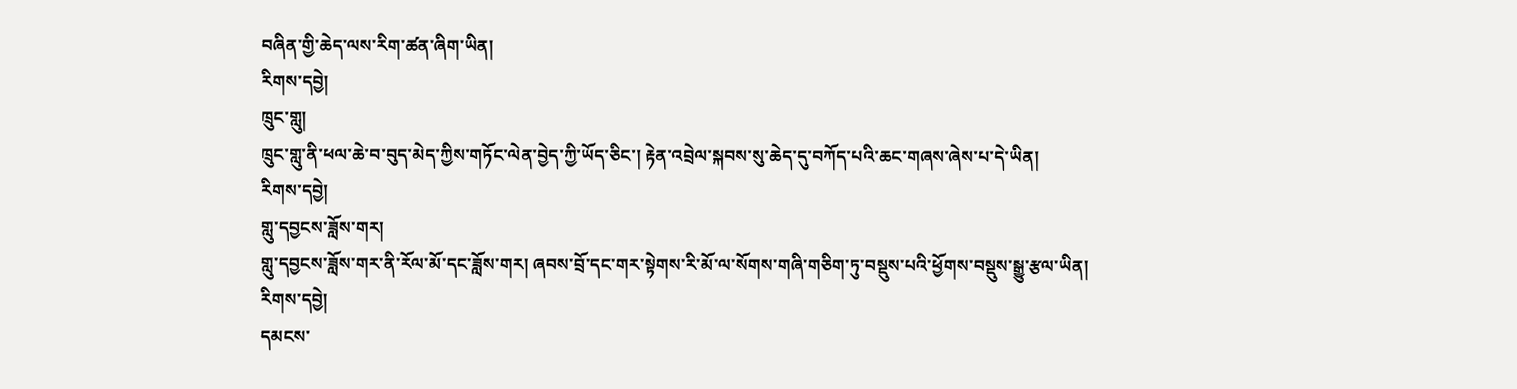བཞིན་གྱི་ཆེད་ལས་རིག་ཚན་ཞིག་ཡིན།
རིགས་དབྱེ།
ཁྲུང་གླུ།
ཁྲུང་གླུ་ནི་ཕལ་ཆེ་བ་བུད་མེད་ཀྱིས་གཏོང་ལེན་བྱེད་ཀྱི་ཡོད་ཅིང་། རྟེན་འབྲེལ་སྐབས་སུ་ཆེད་དུ་བཀོད་པའི་ཆང་གཞས་ཞེས་པ་དེ་ཡིན།
རིགས་དབྱེ།
གླུ་དབྱངས་ཟློས་གར།
གླུ་དབྱངས་ཟློས་གར་ནི་རོལ་མོ་དང་ཟློས་གར། ཞབས་བྲོ་དང་གར་སྟེགས་རི་མོ་ལ་སོགས་གཞི་གཅིག་ཏུ་བསྡུས་པའི་ཕྱོགས་བསྡུས་སྒྱུ་རྩལ་ཡིན།
རིགས་དབྱེ།
དམངས་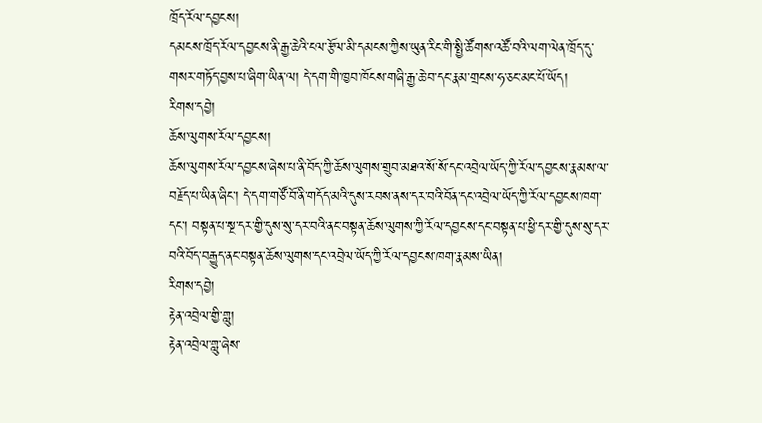ཁྲོད་རོལ་དབྱངས།
དམངས་ཁྲོད་རོལ་དབྱངས་ནི་རྒྱ་ཆེའི་ངལ་རྩོལ་མི་དམངས་ཀྱིས་ཡུན་རིང་གི་སྤྱི་ཚོགས་འཚོ་བའི་ལག་ལེན་ཁྲོད་དུ་གསར་གཏོད་བྱས་པ་ཞིག་ཡིན་ལ། དེ་དག་གི་ཁྱབ་ཁོངས་གཞི་རྒྱ་ཆེ་བ་དང་རྣམ་གྲངས་ཧ་ཅང་མང་པོ་ཡོད།
རིགས་དབྱེ།
ཆོས་ལུགས་རོལ་དབྱངས།
ཆོས་ལུགས་རོལ་དབྱངས་ཞེས་པ་ནི་བོད་ཀྱི་ཆོས་ལུགས་གྲུབ་མཐའ་སོ་སོ་དང་འབྲེལ་ཡོད་ཀྱི་རོལ་དབྱངས་རྣམས་ལ་བརྗོད་པ་ཡིན་ཞིང་། དེ་དག་གཙོ་བོ་ནི་གདོད་མའི་དུས་རབས་ནས་དར་བའི་བོན་དང་འབྲེལ་ཡོད་ཀྱི་རོལ་དབྱངས་ཁག་དང་། བསྟན་པ་སྔ་དར་གྱི་དུས་སུ་དར་བའི་ནང་བསྟན་ཆོས་ལུགས་ཀྱི་རོལ་དབྱངས་དང་བསྟན་པ་ཕྱི་དར་གྱི་དུས་སུ་དར་བའི་བོད་བརྒྱུད་ནང་བསྟན་ཆོས་ལུགས་དང་འབྲེལ་ཡོད་ཀྱི་རོལ་དབྱངས་ཁག་རྣམས་ཡིན།
རིགས་དབྱེ།
རྟེན་འབྲེལ་གྱི་གླུ།
རྟེན་འབྲེལ་གླུ་ཞེས་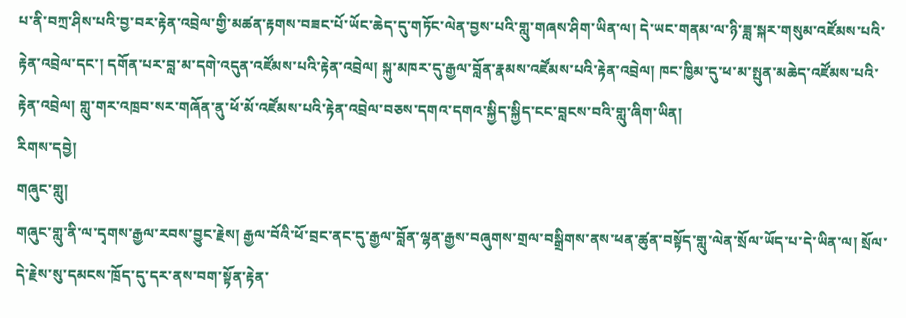པ་ནི་བཀྲ་ཤིས་པའི་བྱ་བར་རྟེན་འབྲེལ་གྱི་མཚན་རྟགས་བཟང་པོ་ཡོང་ཆེད་དུ་གཏོང་ལེན་བྱས་པའི་གླུ་གཞས་ཤིག་ཡིན་ལ། དེ་ཡང་གནམ་ལ་ཉི་ཟླ་སྐར་གསུམ་འཛོམས་པའི་རྟེན་འབྲེལ་དང་། དགོན་པར་བླ་མ་དགེ་འདུན་འཛོམས་པའི་རྟེན་འབྲེལ། སྐུ་མཁར་དུ་རྒྱལ་བློན་རྣམས་འཛོམས་པའི་རྟེན་འབྲེལ། ཁང་ཁྱིམ་དུ་ཕ་མ་སྤུན་མཆེད་འཛོམས་པའི་རྟེན་འབྲེལ། གླུ་གར་འཁྲབ་སར་གཞོན་ནུ་ཕོ་མོ་འཛོམས་པའི་རྟེན་འབྲེལ་བཅས་དགའ་དགའ་སྐྱིད་སྐྱིད་ངང་བླངས་བའི་གླུ་ཞིག་ཡིན།
རིགས་དབྱེ།
གཞུང་གླུ།
གཞུང་གླུ་ནི་ལ་དྭགས་རྒྱལ་རབས་བྱུང་རྗེས། རྒྱལ་བོའི་ཕོ་བྲང་ནང་དུ་རྒྱལ་བློན་ལྷན་རྒྱས་བཞུགས་གྲལ་བསྒྲིགས་ནས་ཕན་ཚུན་བསྟོད་གླུ་ལེན་སྲོལ་ཡོད་པ་དེ་ཡིན་ལ། སྲོལ་དེ་རྗེས་སུ་དམངས་ཁྲོད་དུ་དར་ནས་བག་སྟོན་རྟེན་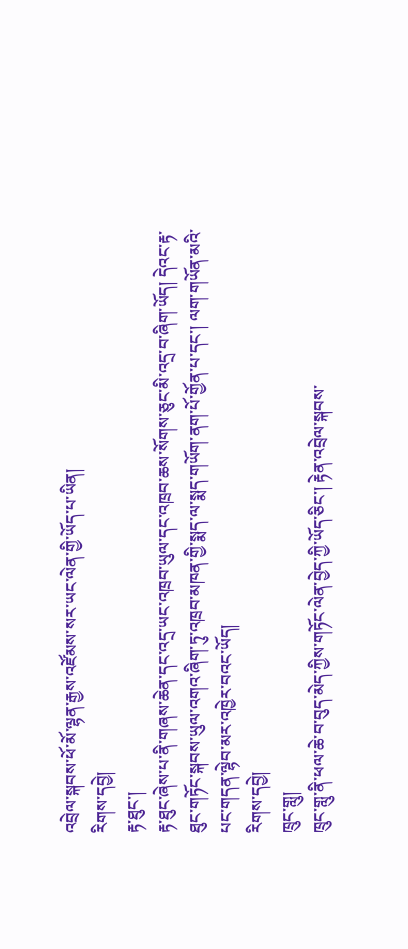འབྲེལ་སྐབས་ཕོ་མོ་ལྷན་རྒྱས་འཛོམས་སར་ཡང་ལེན་གྱི་ཡོད་པ་ཡིན།
རིགས་དབྱེ།
རྟ་ཐུང་།
རྟ་ཐུང་ཞེས་པ་ནི་གཞས་ཆེན་དང་འདྲ་ཡང་འཁྲབ་ཡུལ་དང་འཁྲབ་ཆས་སོགས་ཅུང་མི་འདྲ་བ་ཞིག་ཡོད། དེའང་རྟ་ཐུང་གཏོང་སྐབས་ཡུལ་འགའ་ཞིག་ཏུ་འཁྲབ་མཁན་གྱི་སྨད་ལ་སྨད་གཡོག་ནག་པོ་གྱོན་པ་དང་། ལག་གཡོན་མའི་པང་གདན་ལྷེབ་མར་འཁྱེར་བའང་ཡོད།
རིགས་དབྱེ།
ཁྲུང་གླུ།
ཁྲུང་གླུ་ནི་ཕལ་ཆེ་བ་བུད་མེད་ཀྱིས་གཏོང་ལེན་བྱེད་ཀྱི་ཡོད་ཅིང་། རྟེན་འབྲེལ་སྐབས་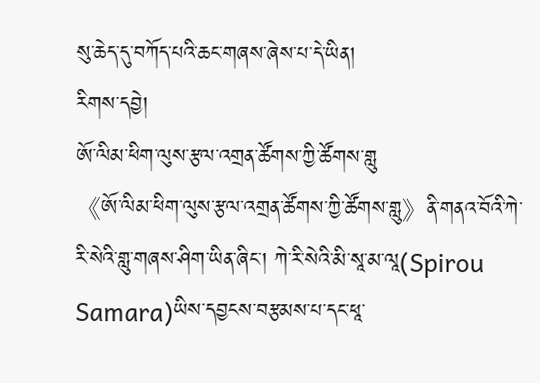སུ་ཆེད་དུ་བཀོད་པའི་ཆང་གཞས་ཞེས་པ་དེ་ཡིན།
རིགས་དབྱེ།
ཨོ་ལིམ་ཕིག་ལུས་རྩལ་འགྲན་ཚོགས་ཀྱི་ཚོགས་གླུ
《ཨོ་ལིམ་ཕིག་ལུས་རྩལ་འགྲན་ཚོགས་ཀྱི་ཚོགས་གླུ》ནི་གནའ་བོའི་ཀེ་རི་སེའི་གླུ་གཞས་ཤིག་ཡིན་ཞིང་། ཀེ་རི་སེའི་མི་སཱ་མ་ལཱ(Spirou Samara)ཡིས་དབྱངས་བརྩམས་པ་དང་ཕཱ་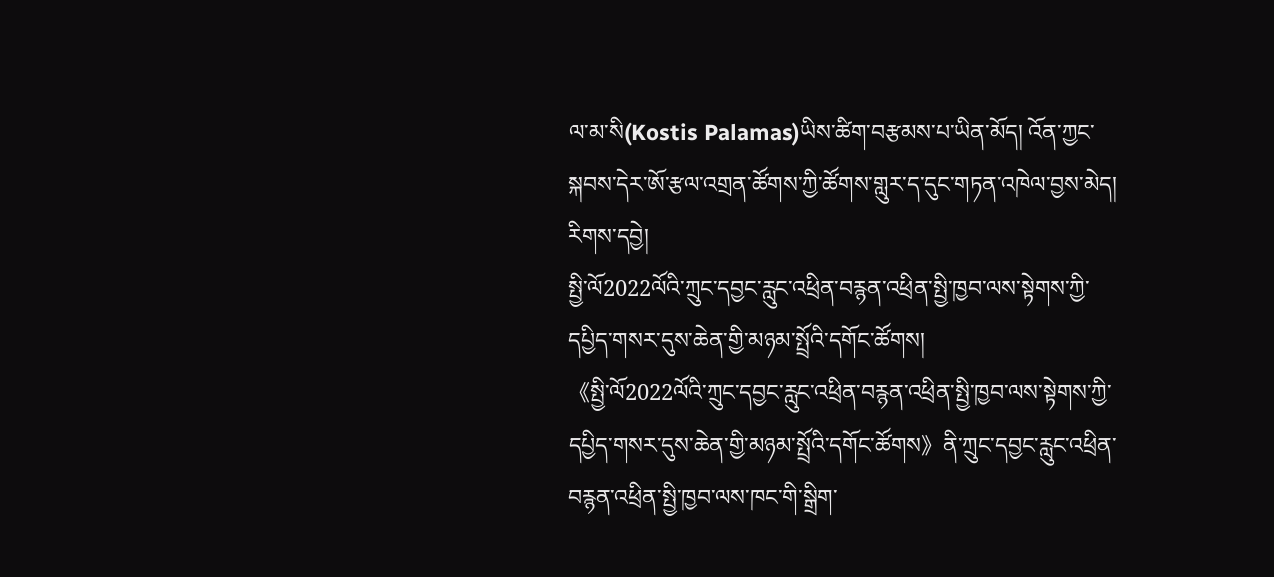ལ་མ་སི(Kostis Palamas)ཡིས་ཚིག་བརྩམས་པ་ཡིན་མོད། འོན་ཀྱང་སྐབས་དེར་ཨོ་རྩལ་འགྲན་ཚོགས་ཀྱི་ཚོགས་གླུར་ད་དུང་གཏན་འཁེལ་བྱས་མེད།
རིགས་དབྱེ།
སྤྱི་ལོ2022ལོའི་ཀྲུང་དབྱང་རླུང་འཕྲིན་བརྙན་འཕྲིན་སྤྱི་ཁྱབ་ལས་སྟེགས་ཀྱི་དཔྱིད་གསར་དུས་ཆེན་གྱི་མཉམ་སྤྲོའི་དགོང་ཚོགས།
《སྤྱི་ལོ2022ལོའི་ཀྲུང་དབྱང་རླུང་འཕྲིན་བརྙན་འཕྲིན་སྤྱི་ཁྱབ་ལས་སྟེགས་ཀྱི་དཔྱིད་གསར་དུས་ཆེན་གྱི་མཉམ་སྤྲོའི་དགོང་ཚོགས》ནི་ཀྲུང་དབྱང་རླུང་འཕྲིན་བརྙན་འཕྲིན་སྤྱི་ཁྱབ་ལས་ཁང་གི་སྒྲིག་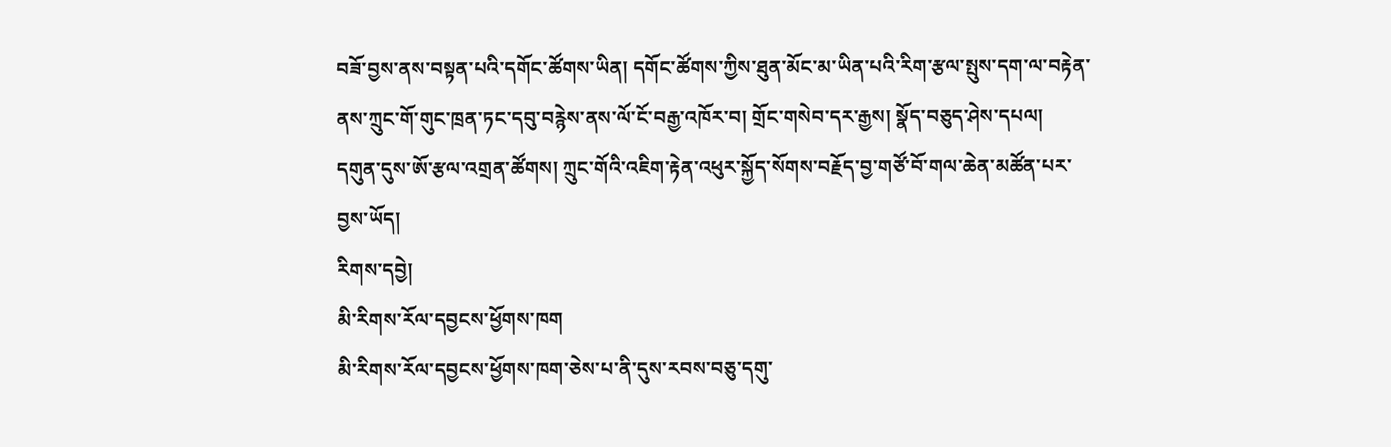བཟོ་བྱས་ནས་བསྟན་པའི་དགོང་ཚོགས་ཡིན། དགོང་ཚོགས་ཀྱིས་ཐུན་མོང་མ་ཡིན་པའི་རིག་རྩལ་སྤུས་དག་ལ་བརྟེན་ནས་ཀྲུང་གོ་གུང་ཁྲན་ཏང་དབུ་བརྙེས་ནས་ལོ་ངོ་བརྒྱ་འཁོར་བ། གྲོང་གསེབ་དར་རྒྱས། སྣོད་བཅུད་ཤེས་དཔལ། དགུན་དུས་ཨོ་རྩལ་འགྲན་ཚོགས། ཀྲུང་གོའི་འཇིག་རྟེན་འཕུར་སྐྱོད་སོགས་བརྗོད་བྱ་གཙོ་བོ་གལ་ཆེན་མཚོན་པར་བྱས་ཡོད།
རིགས་དབྱེ།
མི་རིགས་རོལ་དབྱངས་ཕྱོགས་ཁག
མི་རིགས་རོལ་དབྱངས་ཕྱོགས་ཁག་ཅེས་པ་ནི་དུས་རབས་བཅུ་དགུ་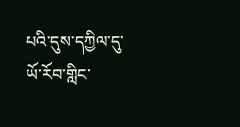པའི་དུས་དཀྱིལ་དུ་ཡོ་རོབ་གླིང་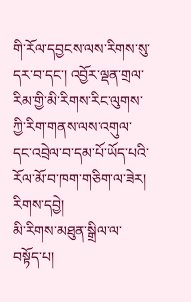གི་རོལ་དབྱངས་ལས་རིགས་སུ་དར་བ་དང་། འབྱོར་ལྡན་གྲལ་རིམ་གྱི་མི་རིགས་རིང་ལུགས་ཀྱི་རིག་གནས་ལས་འགུལ་དང་འབྲེལ་བ་དམ་པོ་ཡོད་པའི་རོལ་མོ་བ་ཁག་གཅིག་ལ་ཟེར།
རིགས་དབྱེ།
མི་རིགས་མཐུན་སྒྲིལ་ལ་བསྟོད་པ།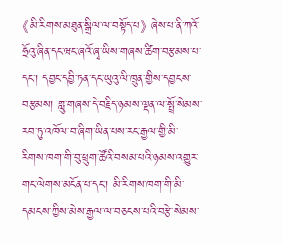《མི་རིགས་མཐུན་སྒྲིལ་ལ་བསྟོད་པ》 ཞེས་པ་ནི་ཀའོ་ཧྲོའུ་ཞིན་དང་ཝང་ཞའོ་ཞྭ་ཡིས་གཞས་ཚིག་བརྩམས་པ་དང་། དབྱང་དབྱི་ཏན་དང་ཡུའུ་ལི་ཁྲུན་གྱིས་དབྱངས་བརྩམས། གླུ་གཞས་དེ་བརྗིད་ཉམས་ལྡན་ལ་སྤྲོ་སེམས་རབ་ཏུ་འཁོལ་བ་ཞིག་ཡིན་པས་རང་རྒྱལ་གྱི་མི་རིགས་ཁག་གི་བུ་ཕྲུག་ཚོའི་བསམ་པའི་ཉམས་འགྱུར་གང་ལེགས་མངོན་པ་དང་། མི་རིགས་ཁག་གི་མི་དམངས་ཀྱིས་མེས་རྒྱལ་ལ་བཅངས་པའི་བརྩེ་སེམས་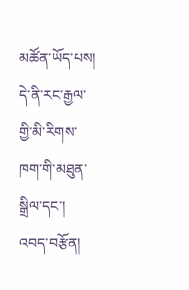མཚོན་ཡོད་པས། དེ་ནི་རང་རྒྱལ་གྱི་མི་རིགས་ཁག་གི་མཐུན་སྒྲིལ་དང་། འབད་བརྩོན།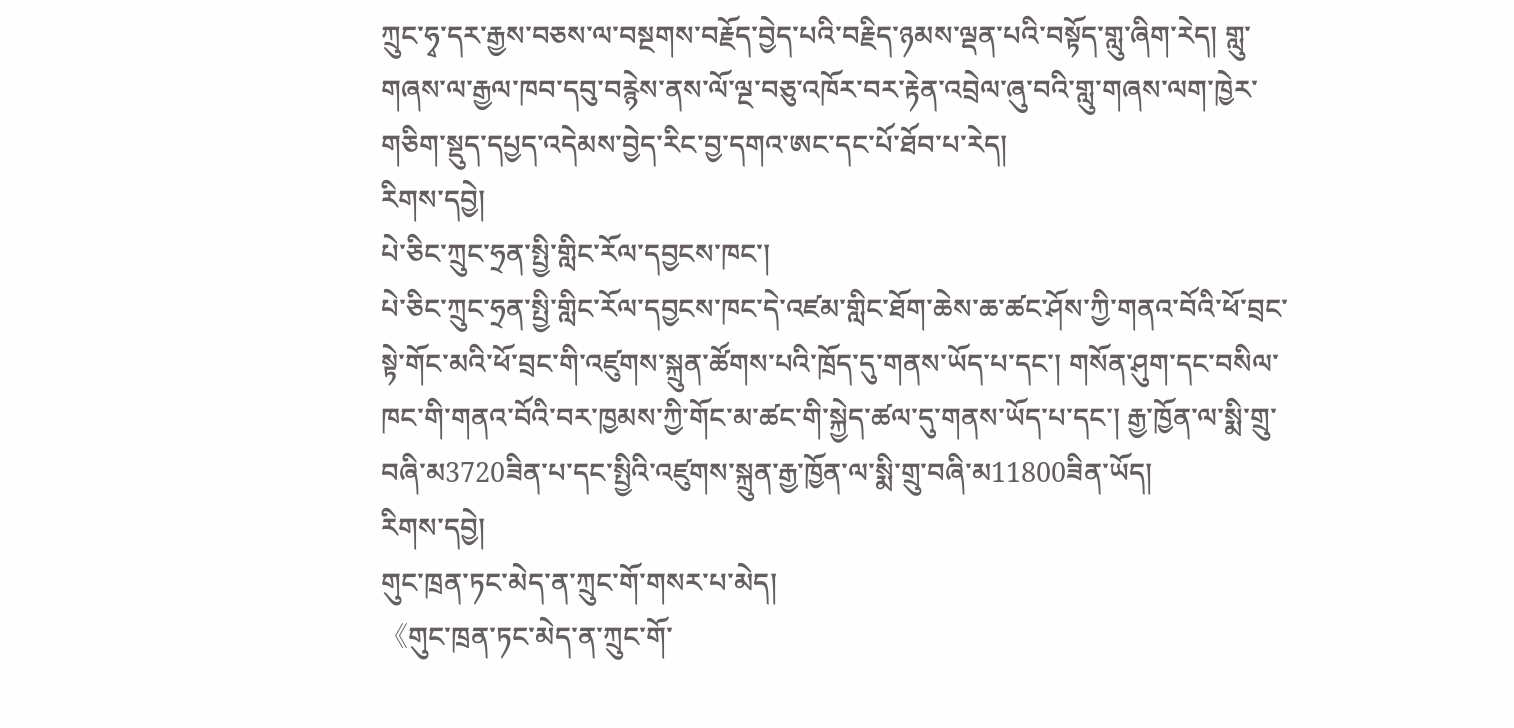ཀྲུང་ཧྭ་དར་རྒྱས་བཅས་ལ་བསྔགས་བརྗོད་བྱེད་པའི་བརྗིད་ཉམས་ལྡན་པའི་བསྟོད་གླུ་ཞིག་རེད། གླུ་གཞས་ལ་རྒྱལ་ཁབ་དབུ་བརྙེས་ནས་ལོ་ལྔ་བཅུ་འཁོར་བར་རྟེན་འབྲེལ་ཞུ་བའི་གླུ་གཞས་ལག་ཁྱེར་གཅིག་སྡུད་དཔྱད་འདེམས་བྱེད་རིང་བྱ་དགའ་ཨང་དང་པོ་ཐོབ་པ་རེད།
རིགས་དབྱེ།
པེ་ཅིང་ཀྲུང་ཧྲན་སྤྱི་གླིང་རོལ་དབྱངས་ཁང་།
པེ་ཅིང་ཀྲུང་ཧྲན་སྤྱི་གླིང་རོལ་དབྱངས་ཁང་དེ་འཛམ་གླིང་ཐོག་ཆེས་ཆ་ཚང་ཤོས་ཀྱི་གནའ་བོའི་ཕོ་བྲང་སྟེ་གོང་མའི་ཕོ་བྲང་གི་འཛུགས་སྐྲུན་ཚོགས་པའི་ཁྲོད་དུ་གནས་ཡོད་པ་དང་། གསོན་ཤུག་དང་བསིལ་ཁང་གི་གནའ་བོའི་བར་ཁྱམས་ཀྱི་གོང་མ་ཚང་གི་སྐྱེད་ཚལ་དུ་གནས་ཡོད་པ་དང་། རྒྱ་ཁྱོན་ལ་སྨི་གྲུ་བཞི་མ3720ཟིན་པ་དང་སྤྱིའི་འཛུགས་སྐྲུན་རྒྱ་ཁྱོན་ལ་སྨི་གྲུ་བཞི་མ11800ཟིན་ཡོད།
རིགས་དབྱེ།
གུང་ཁྲན་ཏང་མེད་ན་ཀྲུང་གོ་གསར་པ་མེད།
《གུང་ཁྲན་ཏང་མེད་ན་ཀྲུང་གོ་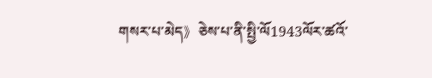གསར་པ་མེད》ཅེས་པ་ནི་སྤྱི་ལོ1943ལོར་ཚའོ་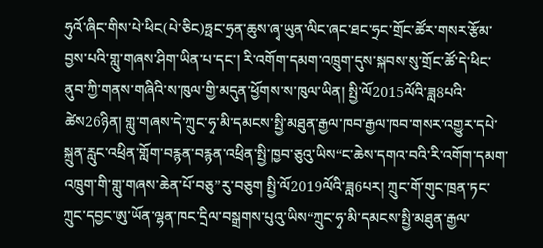ཧུའོ་ཞིང་གིས་པེ་ཕིང(པེ་ཅིང)ཧྥང་ཧྲན་ཆུས་ཞྭ་ཡུན་ལིང་ཞང་ཐང་ཧྲང་གྲོང་ཚོར་གསར་རྩོམ་བྱས་པའི་གླུ་གཞས་ཤིག་ཡིན་པ་དང་། རི་འགོག་དམག་འཁྲུག་དུས་སྐབས་སུ་གྲོང་ཚོ་དེ་ཕིང་ནུབ་ཀྱི་གནས་གཞིའི་ས་ཁུལ་གྱི་མདུན་ཕྱོགས་ས་ཁུལ་ཡིན། སྤྱི་ལོ2015ལོའི་ཟླ8པའི་ཚེས26ཉིན། གླུ་གཞས་དེ་ཀྲུང་ཧྭ་མི་དམངས་སྤྱི་མཐུན་རྒྱལ་ཁབ་རྒྱལ་ཁབ་གསར་འགྱུར་དཔེ་སྐྲུན་རླུང་འཕྲིན་གློག་བརྙན་བརྙན་འཕྲིན་སྤྱི་ཁྱབ་ཅུའུ་ཡིས“ང་ཆེས་དགའ་བའི་རི་འགོག་དམག་འཁྲུག་གི་གླུ་གཞས་ཆེན་པོ་བཅུ”རུ་བཅུག སྤྱི་ལོ2019ལོའི་ཟླ6པར། ཀྲུང་གོ་གུང་ཁྲན་ཏང་ཀྲུང་དབྱང་ཨུ་ཡོན་ལྷན་ཁང་དྲིལ་བསྒྲགས་པུའུ་ཡིས“ཀྲུང་ཧྭ་མི་དམངས་སྤྱི་མཐུན་རྒྱལ་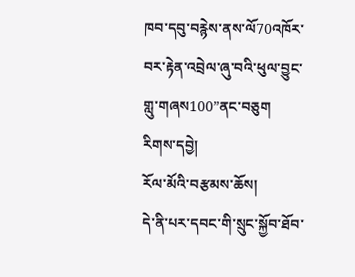ཁབ་དབུ་བརྙེས་ནས་ལོ70འཁོར་བར་རྟེན་འབྲེལ་ཞུ་བའི་ཕུལ་བྱུང་གླུ་གཞས100”ནང་བཅུག
རིགས་དབྱེ།
རོལ་མོའི་བརྩམས་ཆོས།
དེ་ནི་པར་དབང་གི་སྲུང་སྐྱོབ་ཐོབ་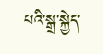པའི་སྒྲ་སྐྱེད་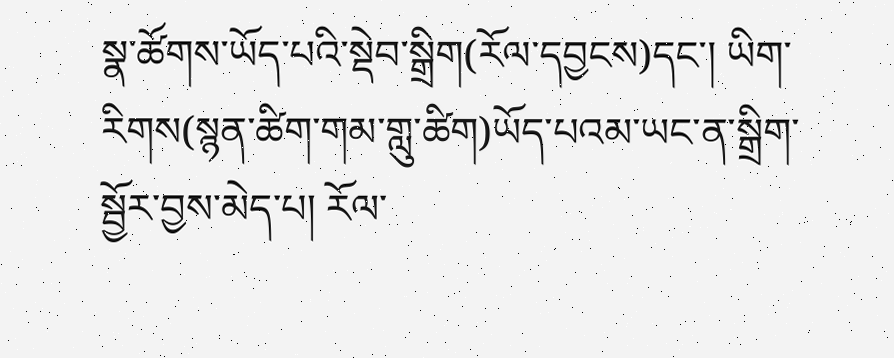སྣ་ཚོགས་ཡོད་པའི་སྡེབ་སྒྲིག(རོལ་དབྱངས)དང་། ཡིག་རིགས(སྙན་ཚིག་གམ་གླུ་ཚིག)ཡོད་པའམ་ཡང་ན་སྒྲིག་སྦྱོར་བྱས་མེད་པ། རོལ་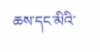ཆས་དང་མིའི་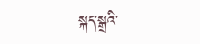སྐད་སྒྲའི་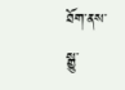ཐོག་ནས་སྒྱུ་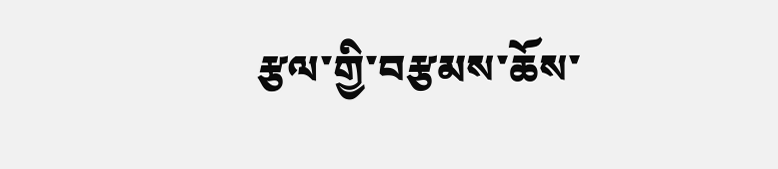རྩལ་གྱི་བརྩམས་ཆོས་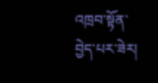འཁྲབ་སྟོན་བྱེད་པར་ཟེར།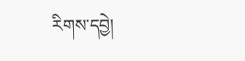རིགས་དབྱེ།